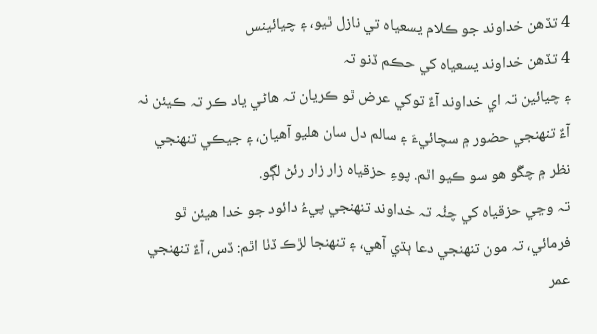4 تڏهن خداوند جو ڪلام يسعياہ تي نازل ٿيو، ۽ چيائينس
4 تڏهن خداوند يسعياہ کي حڪم ڏنو تہ
۽ چيائين تہ اي خداوند آءٌ توکي عرض ٿو ڪريان تہ هاڻي ياد ڪر تہ ڪيئن نہ آءٌ تنهنجي حضور ۾ سچائيءَ ۽ سالم دل سان هليو آهيان، ۽ جيڪي تنهنجي نظر ۾ چڱو هو سو ڪيو اٿم. پوءِ حزقياہ زار زار رئڻ لڳو.
تہ وڃي حزقياہ کي چئُہ تہ خداوند تنهنجي پيءُ دائود جو خدا هيئن ٿو فرمائي، تہ مون تنهنجي دعا ٻڌي آهي، ۽ تنهنجا لڙڪ ڏٺا اٿم: ڏس، آءٌ تنهنجي عمر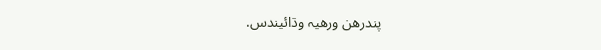پندرهن ورهيہ وڌائيندس.